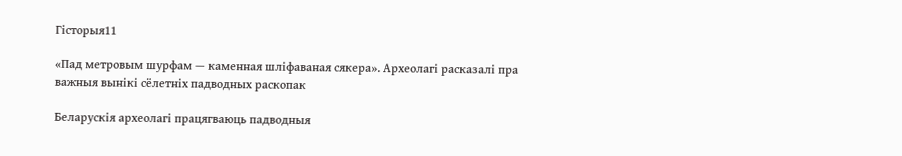Гісторыя11

«Пад метровым шурфам — каменная шліфаваная сякера». Археолагі расказалі пра важныя вынікі сёлетніх падводных раскопак

Беларускія археолагі працягваюць падводныя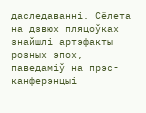даследаванні. Сёлета на дзвюх пляцоўках знайшлі артэфакты розных эпох, паведаміў на прэс-канферэнцыі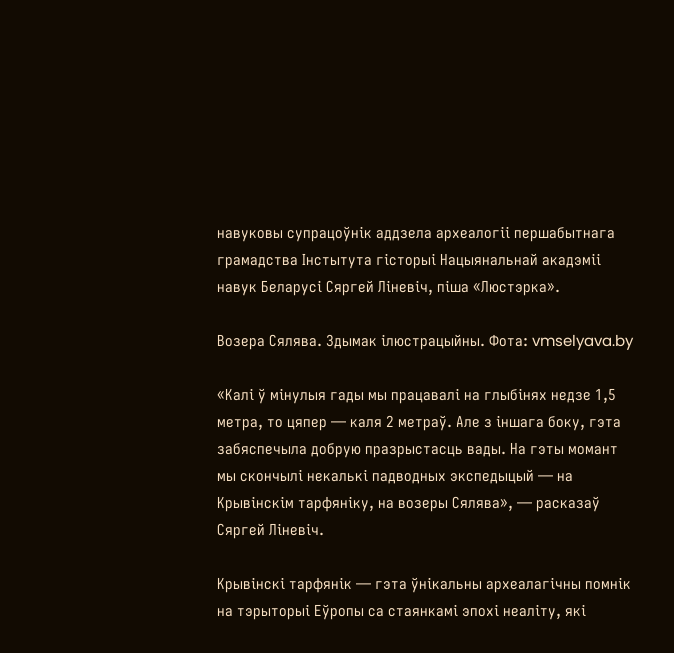навуковы супрацоўнік аддзела археалогіі першабытнага грамадства Інстытута гісторыі Нацыянальнай акадэміі навук Беларусі Сяргей Ліневіч, піша «Люстэрка».

Возера Сялява. Здымак ілюстрацыйны. Фота: vmselyava.by

«Калі ў мінулыя гады мы працавалі на глыбінях недзе 1,5 метра, то цяпер — каля 2 метраў. Але з іншага боку, гэта забяспечыла добрую празрыстасць вады. На гэты момант мы скончылі некалькі падводных экспедыцый — на Крывінскім тарфяніку, на возеры Сялява», — расказаў Сяргей Ліневіч.

Крывінскі тарфянік — гэта ўнікальны археалагічны помнік на тэрыторыі Еўропы са стаянкамі эпохі неаліту, які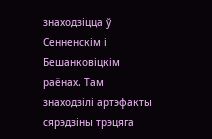знаходзіцца ў Сенненскім і Бешанковіцкім раёнах. Там знаходзілі артэфакты сярэдзіны трэцяга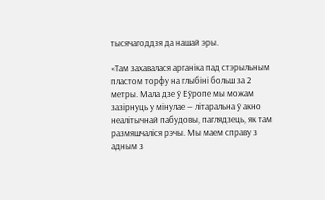тысячагоддзя да нашай эры.

«Там захавалася арганіка пад стэрыльным пластом торфу на глыбіні больш за 2 метры. Мала дзе ў Еўропе мы можам зазірнуць у мінулае — літаральна ў акно неалітычнай пабудовы, паглядзець, як там размяшчаліся рэчы. Мы маем справу з адным з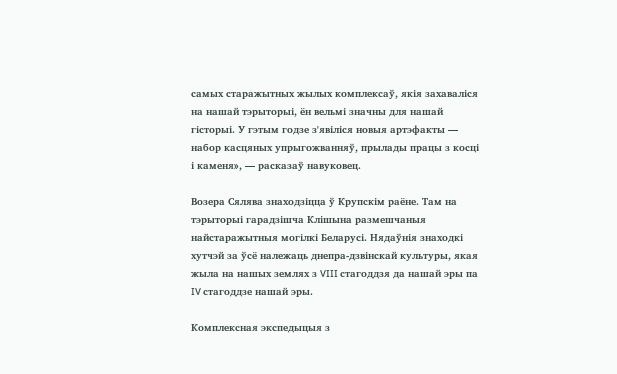самых старажытных жылых комплексаў, якія захаваліся на нашай тэрыторыі, ён вельмі значны для нашай гісторыі. У гэтым годзе з'явіліся новыя артэфакты — набор касцяных упрыгожванняў, прылады працы з косці і каменя», — расказаў навуковец.

Возера Сялява знаходзіцца ў Крупскім раёне. Там на тэрыторыі гарадзішча Клішына размешчаныя найстаражытныя могілкі Беларусі. Нядаўнія знаходкі хутчэй за ўсё належаць днепра-дзвінскай культуры, якая жыла на нашых землях з VIII стагоддзя да нашай эры па IV стагоддзе нашай эры.

Комплексная экспедыцыя з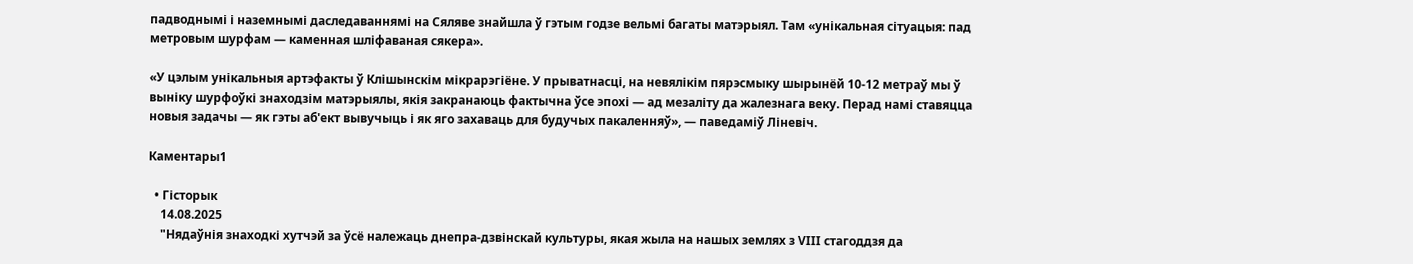падводнымі і наземнымі даследаваннямі на Сяляве знайшла ў гэтым годзе вельмі багаты матэрыял. Там «унікальная сітуацыя: пад метровым шурфам — каменная шліфаваная сякера».

«У цэлым унікальныя артэфакты ў Клішынскім мікрарэгіёне. У прыватнасці, на невялікім пярэсмыку шырынёй 10-12 метраў мы ў выніку шурфоўкі знаходзім матэрыялы, якія закранаюць фактычна ўсе эпохі — ад мезаліту да жалезнага веку. Перад намі ставяцца новыя задачы — як гэты аб'ект вывучыць і як яго захаваць для будучых пакаленняў», — паведаміў Ліневіч.

Каментары1

  • Гісторык
    14.08.2025
    "Нядаўнія знаходкі хутчэй за ўсё належаць днепра-дзвінскай культуры, якая жыла на нашых землях з VIII стагоддзя да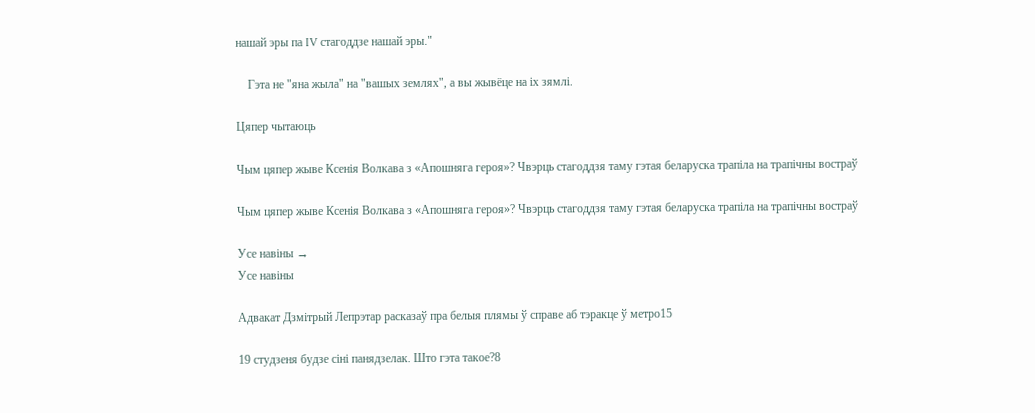нашай эры па IV стагоддзе нашай эры."

    Гэта не "яна жыла" на "вашых землях", а вы жывёце на іх зямлі.

Цяпер чытаюць

Чым цяпер жыве Ксенія Волкава з «Апошняга героя»? Чвэрць стагоддзя таму гэтая беларуска трапіла на трапічны востраў

Чым цяпер жыве Ксенія Волкава з «Апошняга героя»? Чвэрць стагоддзя таму гэтая беларуска трапіла на трапічны востраў

Усе навіны →
Усе навіны

Адвакат Дзмітрый Лепрэтар расказаў пра белыя плямы ў справе аб тэракце ў метро15

19 студзеня будзе сіні панядзелак. Што гэта такое?8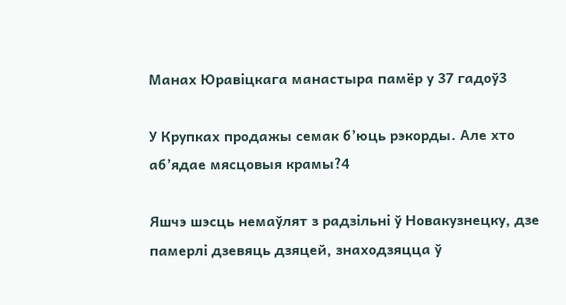Манах Юравіцкага манастыра памёр у 37 гадоў3

У Крупках продажы семак б’юць рэкорды. Але хто аб’ядае мясцовыя крамы?4

Яшчэ шэсць немаўлят з радзільні ў Новакузнецку, дзе памерлі дзевяць дзяцей, знаходзяцца ў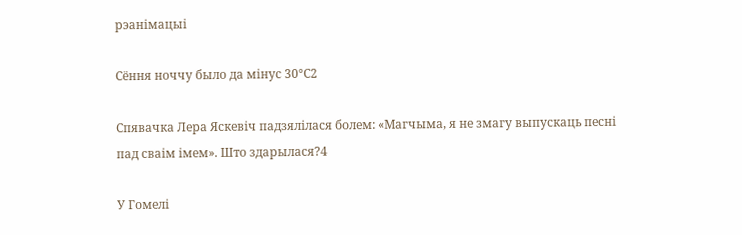рэанімацыі

Сёння ноччу было да мінус 30°С2

Спявачка Лера Яскевіч падзялілася болем: «Магчыма, я не змагу выпускаць песні пад сваім імем». Што здарылася?4

У Гомелі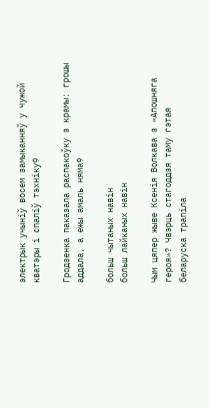электрык учыніў восем замыканняў у чужой кватэры і спаліў тэхніку9

Гродзенка паказала распакоўку з крамы: грошы аддала, а ежы амаль няма9

больш чытаных навін
больш лайканых навін

Чым цяпер жыве Ксенія Волкава з «Апошняга героя»? Чвэрць стагоддзя таму гэтая беларуска трапіла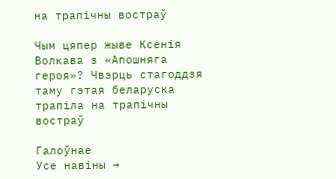на трапічны востраў

Чым цяпер жыве Ксенія Волкава з «Апошняга героя»? Чвэрць стагоддзя таму гэтая беларуска трапіла на трапічны востраў

Галоўнае
Усе навіны →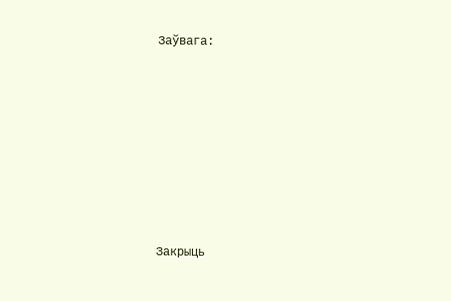Заўвага:









Закрыць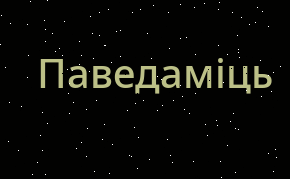Паведаміць